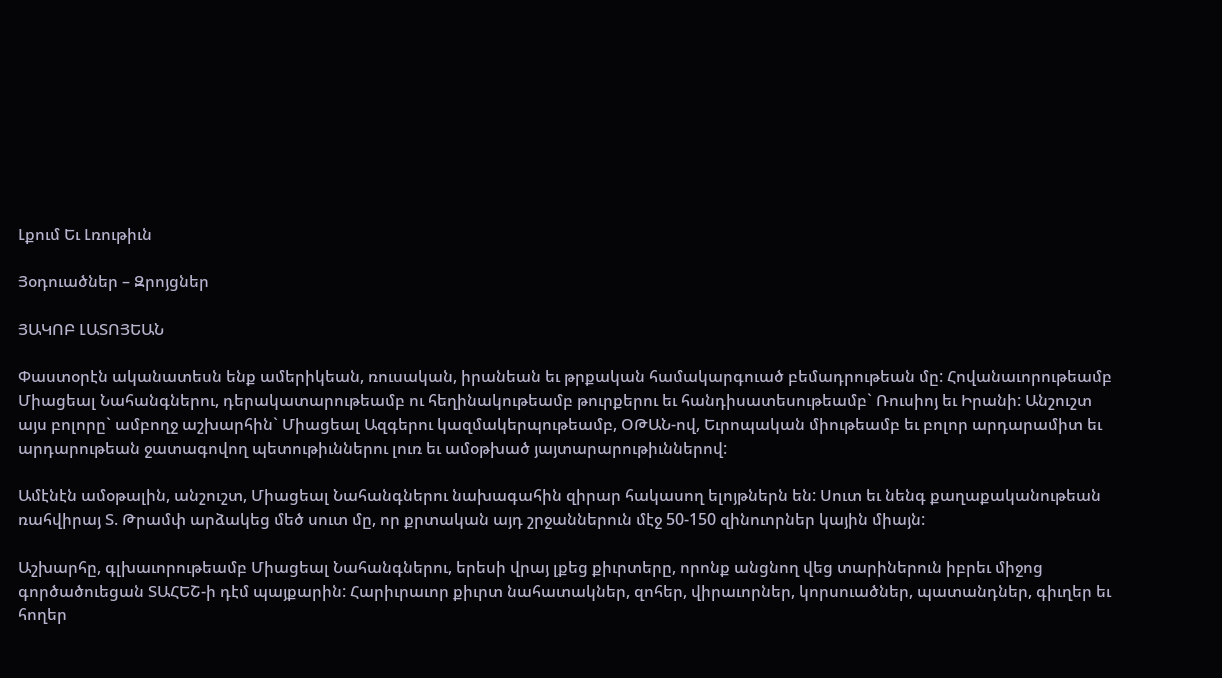Լքում Եւ Լռութիւն

Յօդուածներ – Զրոյցներ

ՅԱԿՈԲ ԼԱՏՈՅԵԱՆ

Փաստօրէն ականատեսն ենք ամերիկեան, ռուսական, իրանեան եւ թրքական համակարգուած բեմադրութեան մը: Հովանաւորութեամբ Միացեալ Նահանգներու, դերակատարութեամբ ու հեղինակութեամբ թուրքերու եւ հանդիսատեսութեամբ` Ռուսիոյ եւ Իրանի: Անշուշտ այս բոլորը` ամբողջ աշխարհին` Միացեալ Ազգերու կազմակերպութեամբ, ՕԹԱՆ-ով, Եւրոպական միութեամբ եւ բոլոր արդարամիտ եւ արդարութեան ջատագովող պետութիւններու լուռ եւ ամօթխած յայտարարութիւններով:

Ամէնէն ամօթալին, անշուշտ, Միացեալ Նահանգներու նախագահին զիրար հակասող ելոյթներն են: Սուտ եւ նենգ քաղաքականութեան ռահվիրայ Տ. Թրամփ արձակեց մեծ սուտ մը, որ քրտական այդ շրջաններուն մէջ 50-150 զինուորներ կային միայն:

Աշխարհը, գլխաւորութեամբ Միացեալ Նահանգներու, երեսի վրայ լքեց քիւրտերը, որոնք անցնող վեց տարիներուն իբրեւ միջոց գործածուեցան ՏԱՀԵՇ-ի դէմ պայքարին: Հարիւրաւոր քիւրտ նահատակներ, զոհեր, վիրաւորներ, կորսուածներ, պատանդներ, գիւղեր եւ հողեր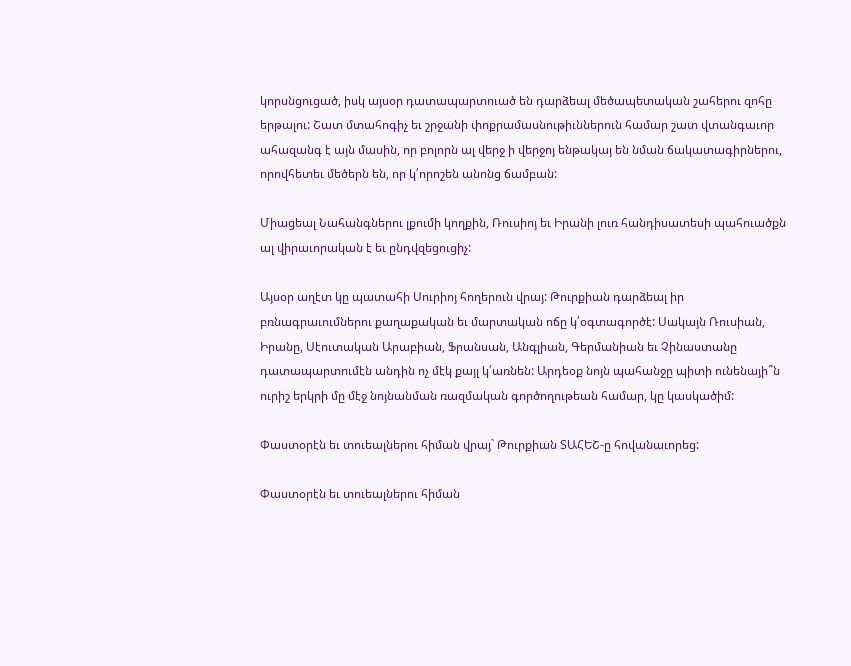կորսնցուցած, իսկ այսօր դատապարտուած են դարձեալ մեծապետական շահերու զոհը երթալու: Շատ մտահոգիչ եւ շրջանի փոքրամասնութիւններուն համար շատ վտանգաւոր ահազանգ է այն մասին, որ բոլորն ալ վերջ ի վերջոյ ենթակայ են նման ճակատագիրներու, որովհետեւ մեծերն են, որ կ՛որոշեն անոնց ճամբան:

Միացեալ Նահանգներու լքումի կողքին, Ռուսիոյ եւ Իրանի լուռ հանդիսատեսի պահուածքն ալ վիրաւորական է եւ ընդվզեցուցիչ:

Այսօր աղէտ կը պատահի Սուրիոյ հողերուն վրայ: Թուրքիան դարձեալ իր բռնագրաւումներու քաղաքական եւ մարտական ոճը կ՛օգտագործէ: Սակայն Ռուսիան, Իրանը, Սէուտական Արաբիան, Ֆրանսան, Անգլիան, Գերմանիան եւ Չինաստանը դատապարտումէն անդին ոչ մէկ քայլ կ՛առնեն: Արդեօք նոյն պահանջը պիտի ունենայի՞ն ուրիշ երկրի մը մէջ նոյնանման ռազմական գործողութեան համար, կը կասկածիմ:

Փաստօրէն եւ տուեալներու հիման վրայ` Թուրքիան ՏԱՀԵՇ-ը հովանաւորեց:

Փաստօրէն եւ տուեալներու հիման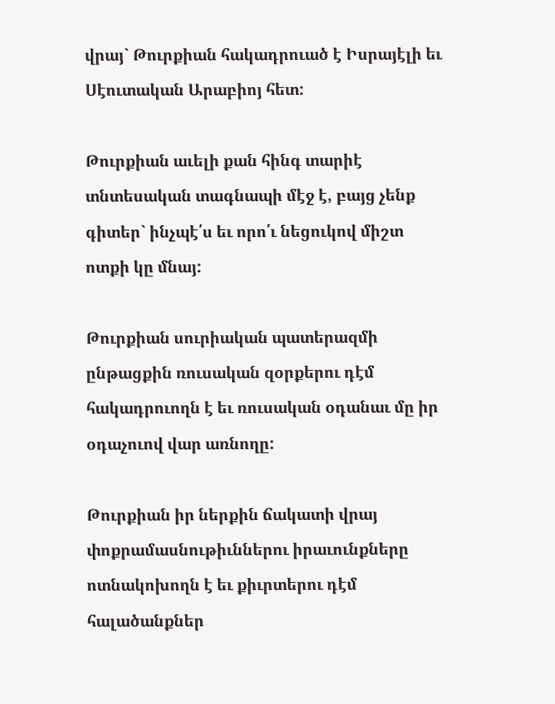վրայ` Թուրքիան հակադրուած է Իսրայէլի եւ Սէուտական Արաբիոյ հետ:

Թուրքիան աւելի քան հինգ տարիէ տնտեսական տագնապի մէջ է, բայց չենք գիտեր` ինչպէ՛ս եւ որո՛ւ նեցուկով միշտ ոտքի կը մնայ:

Թուրքիան սուրիական պատերազմի ընթացքին ռուսական զօրքերու դէմ հակադրուողն է եւ ռուսական օդանաւ մը իր օդաչուով վար առնողը:

Թուրքիան իր ներքին ճակատի վրայ փոքրամասնութիւններու իրաւունքները  ոտնակոխողն է եւ քիւրտերու դէմ հալածանքներ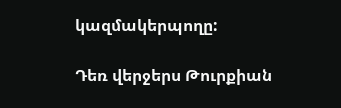կազմակերպողը:

Դեռ վերջերս Թուրքիան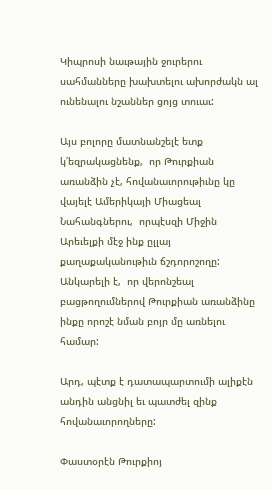Կիպրոսի նաւթային ջուրերու սահմանները խախտելու ախորժակն ալ ունենալու նշաններ ցոյց տուաւ:

Այս բոլորը մատնանշելէ ետք կ՛եզրակացնենք,  որ Թուրքիան առանձին չէ, հովանաւորութիւնը կը վայելէ Ամերիկայի Միացեալ Նահանգներու,  որպէսզի Միջին Արեւելքի մէջ ինք ըլլայ քաղաքականութիւն ճշդորոշողը: Անկարելի է,  որ վերոնշեալ բացթողումներով Թուրքիան առանձինը ինքը որոշէ նման բոյր մը առնելու համար:

Արդ, պէտք է դատապարտումի ալիքէն անդին անցնիլ եւ պատժել զինք հովանաւորողները:

Փաստօրէն Թուրքիոյ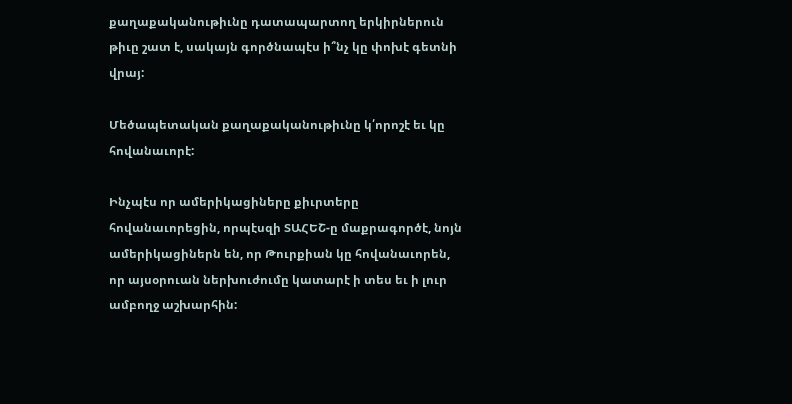քաղաքականութիւնը դատապարտող երկիրներուն թիւը շատ է, սակայն գործնապէս ի՞նչ կը փոխէ գետնի վրայ:

Մեծապետական քաղաքականութիւնը կ՛որոշէ եւ կը հովանաւորէ:

Ինչպէս որ ամերիկացիները քիւրտերը հովանաւորեցին, որպէսզի ՏԱՀԵՇ-ը մաքրագործէ, նոյն ամերիկացիներն են, որ Թուրքիան կը հովանաւորեն, որ այսօրուան ներխուժումը կատարէ ի տես եւ ի լուր ամբողջ աշխարհին: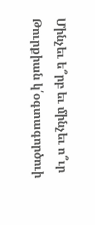Մինչեւ ե՞րբ եւ մինչեւ ո՞ւր Թուրքիան կ՛օգտագործուի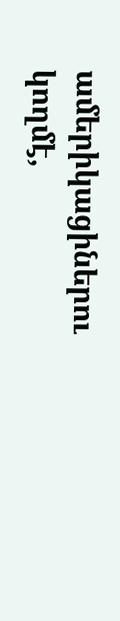ամերիկացիներու կողմէ,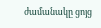ժամանակը ցոյց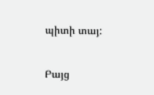պիտի տայ:

Բայց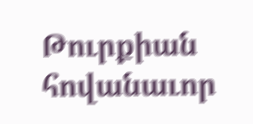Թուրքիան հովանաւոր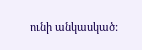ունի անկասկած: